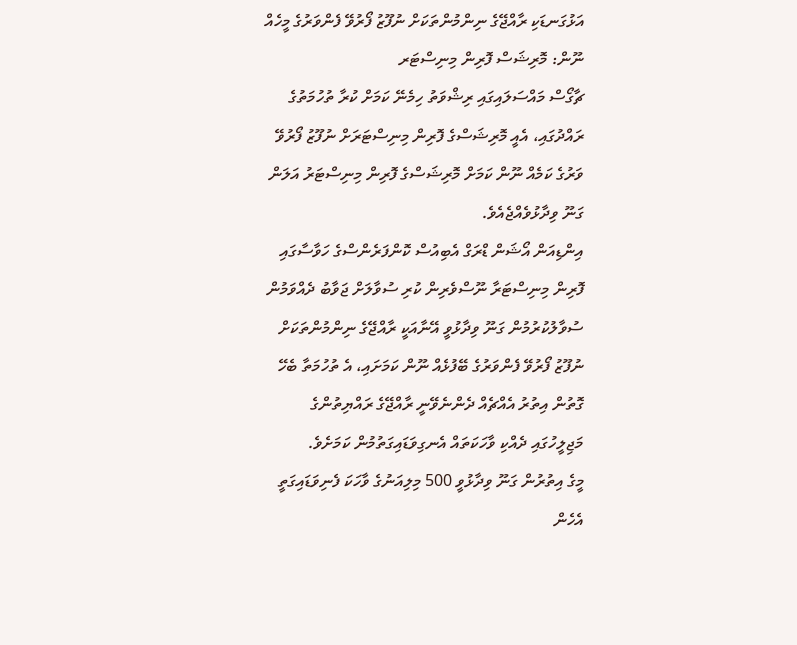އަޅުގަނޑަކި ރާއްޖޭގެ ނިންމުންތަކަށް ނުފޫޒު ފޯރުވޭ ފެންވަރުގެ މީހެއް ނޫން: މޮރިޝަސް ފޮރިން މިނިސްޓަރ
ޗާގޯސް މައްސަލައިގައި ރިޝްވަތު ހިމެނޭ ކަމަށް ކުރާ ތުހުމަތުގެ ރައްދުގައި، އެއީ މޮރިޝަސްގެ ފޮރިން މިނިސްޓަރަށް ނުފޫޒު ފޯރުވޭ ވަރުގެ ކަމެއް ނޫން ކަމަށް މޮރިޝަސްގެ ފޮރިން މިނިސްޓަރު އަލަން ގަނޫ ވިދާޅުވެއްޖެއެވެ.
އިންޑިއަން އޯޝަން ޑްރަގް އެބިއުސް ކޮންފަރެންސްގެ ހަވާސާގައި ފޮރިން މިނިސްޓަރާ ނޫސްވެރިން ކުރި ސުވާލަށް ޖަވާބު ދެއްވަމުން ސުވާލުކުރުމުން ގަނޫ ވިދާޅުވީ އޭނާއަކީ ރާއްޖޭގެ ނިންމުންތަކަށް ނުފޫޒު ފޯރުވޭ ފެންވަރުގެ ބޭފުޅެއް ނޫން ކަމަށައި، އެ ތުހުމަތާ ބެހޭ ގޮތުން އިތުރު އެއްޗެއް ދެންނެވޭނީ ރާއްޖޭގެ ރައްޔިތުންގެ މަޖިލީހުގައި ދެއްކި ވާހަކަތައް އެނގިވަޑައިގަތުމުން ކަމަށެވެ.
މީގެ އިތުރުން ގަނޫ ވިދާޅުވީ 500 މިލިއަނުގެ ވާހަކަ ފެނިވަޑައިގަތީ އެހެން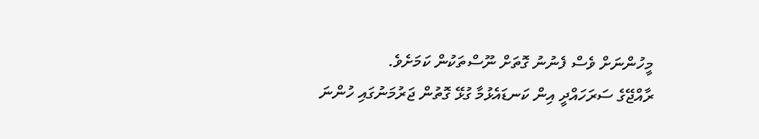މީހުންނަށް ވެސް ފެނުނު ގޮތަށް ނޫސްތަކުން ކަމަށެވެ.
ރާއްޖޭގެ ސަރަހައްދީ އިން ކަނޑައެޅުމާ ގުޅޭ ގޮތުން ޖަރުމަނުގައި ހުންނަ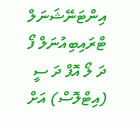އިންޓަނޭޝަނަލް ޓްރައިބިއުނަލް ފޯ ދަ ލޯ އޮފް ދަ ސީ (އިޓްލޮސް) އަށް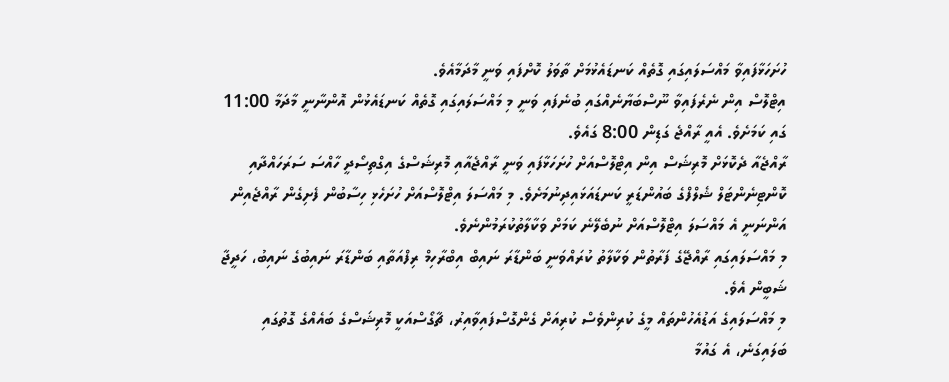ހުށަހަޅާފައިވާ މައްސަލައިގައި ގޮތެއް ކަނޑައެޅުމަށް ތާވަލު ކޮށްފައި ވަނީ މާދަމާއެވެ.
އިޓްލޮސް އިން ނެރެފައިވާ ނޫސްބަޔާނެއްގައި ބުނެފައި ވަނީ މި މައްސަލައިގައި ގޮތެއް ކަނޑައެޅުން އޮންނާނީ މާދަމާ 11:00 ގައި ކަމަށެވެ. އެއީ ރާއްޖެ ގަޑިން 8:00 ގައެވެ.
ރާއްޖެއާ ދެކޮޅަށް މޮރިޝަސް އިން އިޓްލޮސްއަށް ހުށަހަޅާފައި ވަނީ ރާއްޖެއާއި މޮރިޝަސްގެ އިގްތިސޯދީ ހާއްސަ ސަރަހައްދާއި ކޮންޓިނެންޓަލް ޝެލްފްގެ ބައުންޑަރީ ކަނޑައަޅައިދިނުމަށެވެ. މި މައްސަލަ އިޓްލޮސްއަށް ހުށަހެޅި ހިސާބުން ފެށިގެން ރާއްޖެއިން އަންނަނީ އެ މައްސަލަ އިޓްލޮސްއަށް ނުބެލޭނެ ކަމަށް ވަކާލާތުކުރަމުންނެވެ.
މި މައްސަލައިގައި ރާއްޖޭގެ ފަރާތުން ވަކާލާތު ކުރައްވަނީ ބަންޑާރަ ނައިބް އިބްރާހިމް ރިފްއަތާއި ބަންޑާރަ ނައިބުގެ ނައިބު، ހަދީޖާ ޝަބީން އެވެ.
މި މައްސަލައިގެ އަޑުއެހުންތައް މީގެ ކުރިންވެސް ކުރިއަށް ގެންގޮސްފައިވާއިރު، ޗާގޯސްއަކީ މޮރިޝަސްގެ ބައެއްގެ ގޮތުގައި ބަލައިގަނެ، އެ ގައުމާ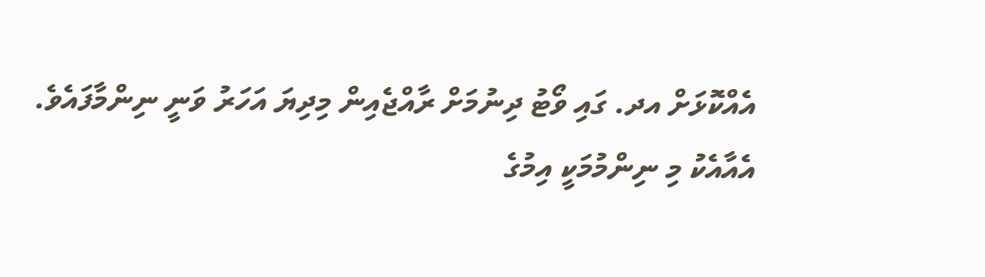އެއްކޮޅަށް އދ. ގައި ވޯޓު ދިނުމަށް ރާއްޖެއިން މިދިޔަ އަހަރު ވަނީ ނިންމާފައެވެ.
އެއާއެކު މި ނިންމުމަކީ އިމުގެ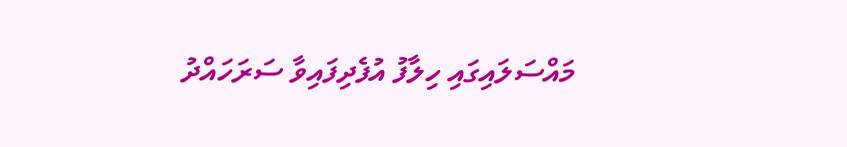މައްސަލައިގައި ހިލާފު އުފެދިފައިވާ ސަރަހައްދު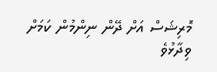މޮރިޝަސް އަށް ދޭން ނިންމުން ކަމަށް ވިދާޅުވެ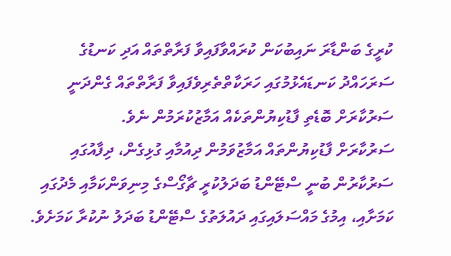ކުރީގެ ބަންޑާރަ ނައިބުކަން ކުރައްވާފައިވާ ފަރާތްތައް އަދި ކަނޑުގެ ސަރަހައްދު ކަނޑައެޅުމުގައި ހަރަކާތްތެރިވެފައިވާ ފަރާތްތައް ގެންދަނީ ސަރުކާރަށް ބޮޑެތި ފާޑުކިޔުންތަކެއް އަމާޒުކުރަމުން ނެވެ.
ސަރުކާރަށް ފާޑުކިޔުންތައް އަމާޒުވަމުން ދިއުމާއި ގުޅިގެން، ދިފާއުގައި ސަރުކާރުން ބުނީ ސްޓޭންޑު ބަދަލުކުރީ ޗާގޯސްގެ މިނިވަންކަމާއި މެދުގައި ކަމަށާއި، އިމުގެ މައްސަލައިގައި ދައުލަތުގެ ސްޓޭންޑު ބަދަލު ނުކުރާ ކަމަށެވެ.